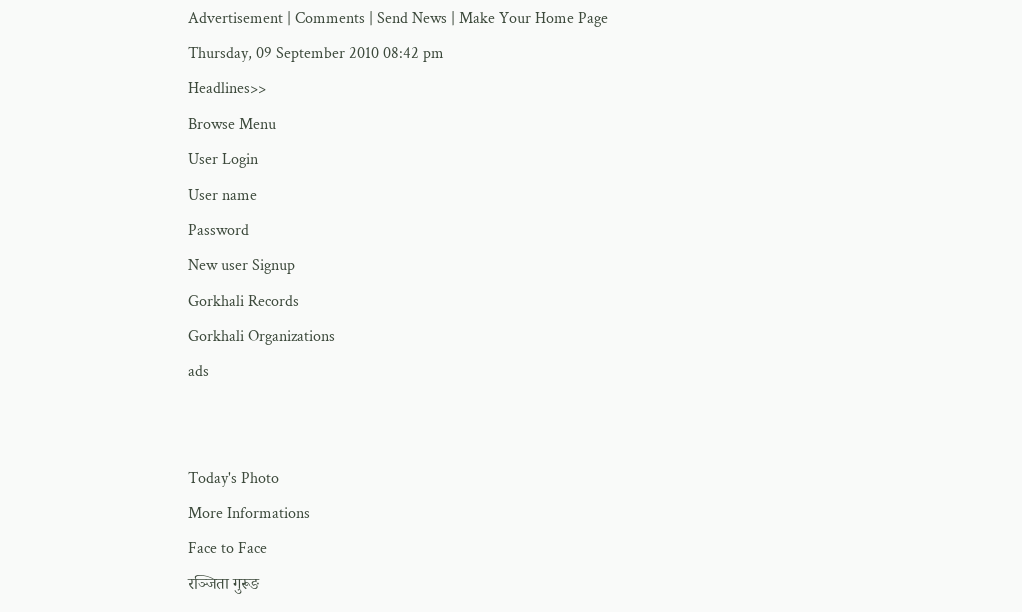Advertisement | Comments | Send News | Make Your Home Page
Thursday, 09 September 2010 08:42 pm
Headlines>>
Browse Menu
User Login
User name
Password
New user Signup
Gorkhali Records
Gorkhali Organizations
ads


Today's Photo
More Informations
Face to Face
रञ्जिता गुरूङ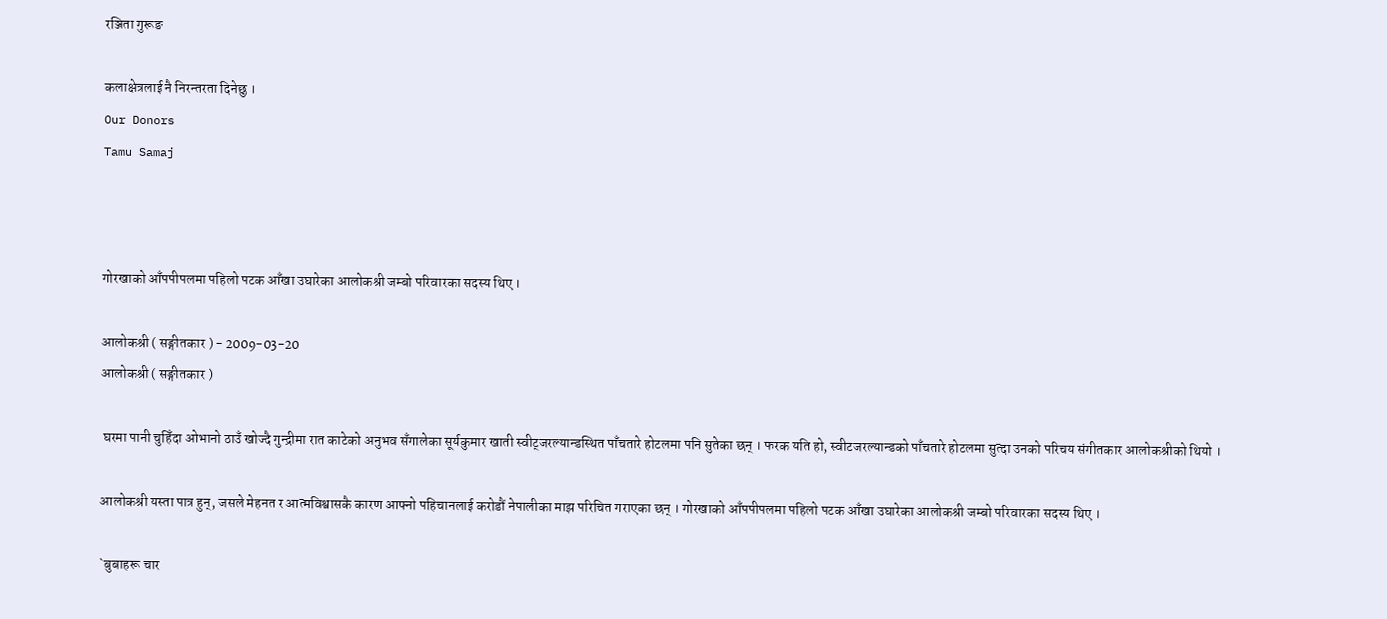रञ्जिता गुरूङ

कलाक्षेत्रलाई नै निरन्तरता दिनेछु ।
Our Donors
Tamu Samaj



गोरखाको आँपपीपलमा पहिलो पटक आँखा उघारेका आलोकश्री जम्बो परिवारका सदस्य थिए ।

आलोकश्री ( सङ्गीतकार ) - 2009-03-20
आलोकश्री ( सङ्गीतकार )

 घरमा पानी चुहिँदा ओभानो ठाउँ खोज्दै गुन्द्रीमा रात काटेको अनुभव सँगालेका सूर्यकुमार खाती स्वीट्जरल्यान्डस्थित पाँचतारे होटलमा पनि सुतेका छन् । फरक यति हो, स्वीटजरल्यान्डको पाँचतारे होटलमा सुत्दा उनको परिचय संगीतकार आलोकश्रीको थियो ।

आलोकश्री यस्ता पात्र हुन्, जसले मेहनत र आत्मविश्वासकै कारण आफ्नो पहिचानलाई करोडौं नेपालीका माझ परिचित गराएका छन् । गोरखाको आँपपीपलमा पहिलो पटक आँखा उघारेका आलोकश्री जम्बो परिवारका सदस्य थिए ।

`बुबाहरू चार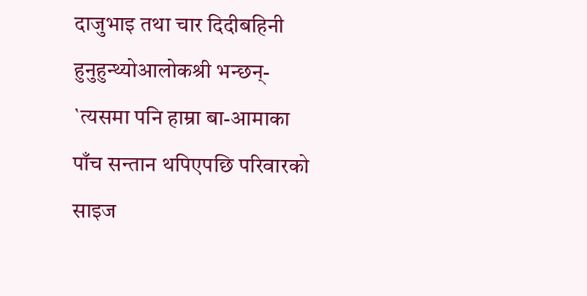दाजुभाइ तथा चार दिदीबहिनी हुनुहुन्थ्योआलोकश्री भन्छन्- `त्यसमा पनि हाम्रा बा-आमाका पाँच सन्तान थपिएपछि परिवारको साइज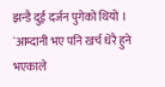झन्डै दुई दर्जन पुगेको थियो । `आम्दानी भए पनि खर्च धेरै हुने भएकाले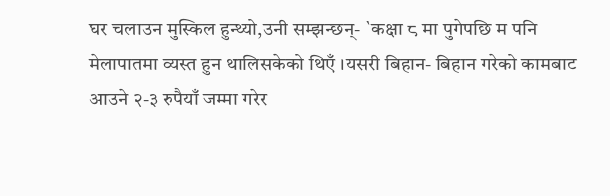घर चलाउन मुस्किल हुन्थ्यो,उनी सम्झन्छन्- `कक्षा ८ मा पुगेपछि म पनि मेलापातमा व्यस्त हुन थालिसकेको थिएँ ।यसरी बिहान- बिहान गरेको कामबाट आउने २-३ रुपैयाँ जम्मा गरेर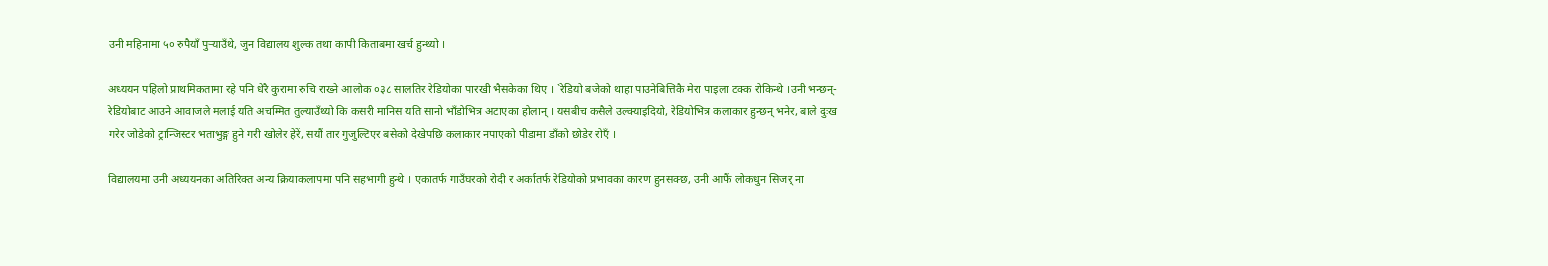उनी महिनामा ५० रुपैयाँ पुर्‍याउँथे, जुन विद्यालय शुल्क तथा कापी किताबमा खर्च हुन्थ्यो ।

अध्ययन पहिलो प्राथमिकतामा रहे पनि धेरै कुरामा रुचि राख्ने आलोक ०३८ सालतिर रेडियोका पारखी भैसकेका थिए । `रेडियो बजेको थाहा पाउनेबित्तिकै मेरा पाइला टक्क रोकिन्थे ।उनी भन्छन्- रेडियोबाट आउने आवाजले मलाई यति अचम्मित तुल्याउँथ्यो कि कसरी मानिस यति सानो भाँडोभित्र अटाएका होलान् । यसबीच कसैले उल्क्याइदियो, रेडियोभित्र कलाकार हुन्छन् भनेर, बाले दुःख गरेर जोडेको ट्रान्जिस्टर भताभुङ्ग हुने गरी खोलेर हेरें, सयौं तार गुजुल्टिएर बसेको देखेपछि कलाकार नपाएको पीडामा डाँको छोडेर रोएँ ।

विद्यालयमा उनी अध्ययनका अतिरिक्त अन्य क्रियाकलापमा पनि सहभागी हुन्थे । एकातर्फ गाउँघरको रोदी र अर्कातर्फ रेडियोको प्रभावका कारण हुनसक्छ, उनी आफैं लोकधुन सिजर् ना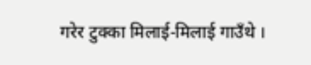गरेर टुक्का मिलाई-मिलाई गाउँथे ।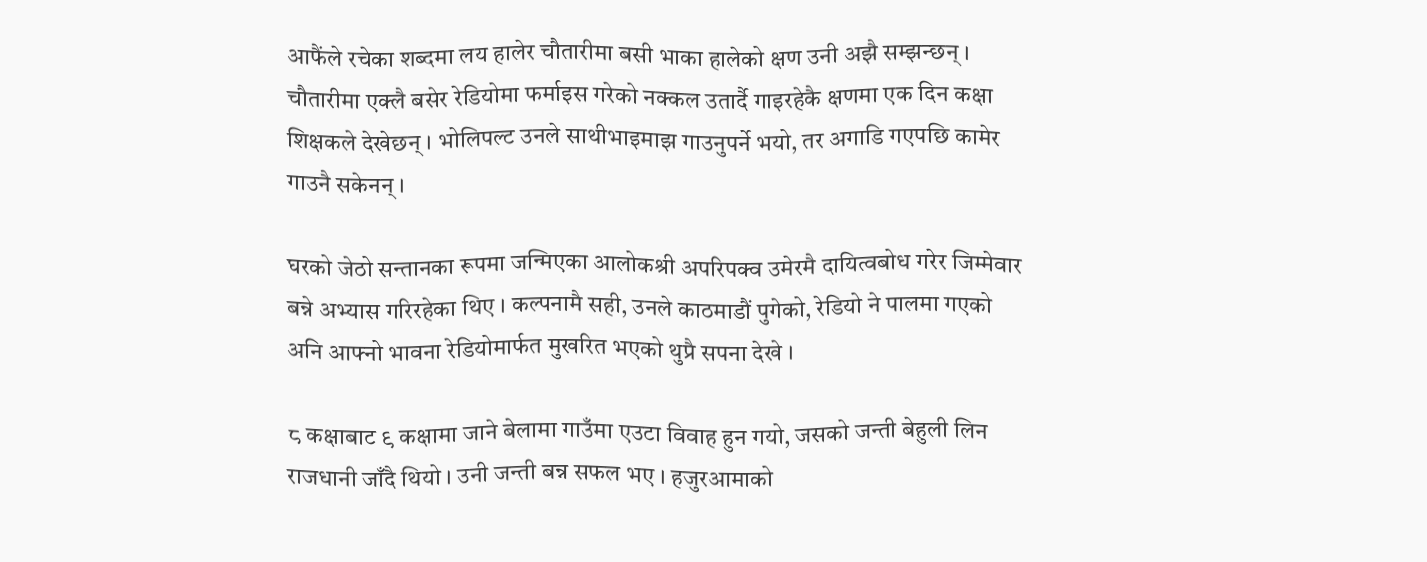आफैंले रचेका शब्दमा लय हालेर चौतारीमा बसी भाका हालेको क्षण उनी अझै सम्झन्छन् । चौतारीमा एक्लै बसेर रेडियोमा फर्माइस गरेको नक्कल उतार्दै गाइरहेकै क्षणमा एक दिन कक्षा शिक्षकले देखेछन् । भोलिपल्ट उनले साथीभाइमाझ गाउनुपर्ने भयो, तर अगाडि गएपछि कामेर गाउनै सकेनन् ।

घरको जेठो सन्तानका रूपमा जन्मिएका आलोकश्री अपरिपक्व उमेरमै दायित्वबोध गरेर जिम्मेवार बन्ने अभ्यास गरिरहेका थिए । कल्पनामै सही, उनले काठमाडौं पुगेको, रेडियो ने पालमा गएको अनि आफ्नो भावना रेडियोमार्फत मुखरित भएको थुप्रै सपना देखे ।

८ कक्षाबाट ९ कक्षामा जाने बेलामा गाउँमा एउटा विवाह हुन गयो, जसको जन्ती बेहुली लिन राजधानी जाँदै थियो । उनी जन्ती बन्न सफल भए । हजुरआमाको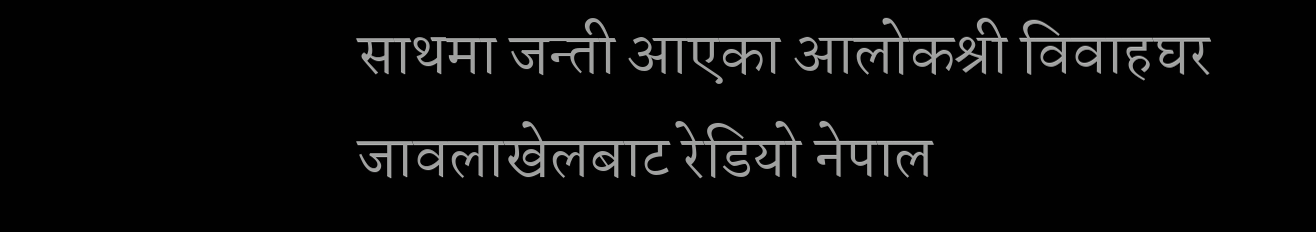साथमा जन्ती आएका आलोकश्री विवाहघर जावलाखेलबाट रेडियो नेपाल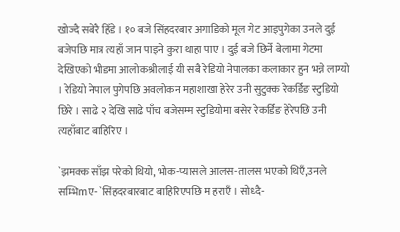खोज्दै सबेरै हिँडे । १० बजे सिंहदरबार अगाडिको मूल गेट आइपुगेका उनले दुई बजेपछि मात्र त्यहाँ जान पाइने कुरा थाहा पाए । दुई बजे छिर्ने बेलामा गेटमा देखिएको भीडमा आलोकश्रीलाई यी सबै रेडियो नेपालका कलाकार हुन भन्ने लाग्यो । रेडियो नेपाल पुगेपछि अवलोकन महाशाखा हेरेर उनी सुटुक्क रेकर्डिङ स्टुडियो छिरे । साढे २ देखि साढे पाँच बजेसम्म स्टुडियोमा बसेर रेकर्डिङ हेरेपछि उनी त्यहाँबाट बाहिरिए ।

`झमक्क साँझ परेको थियो, भोक-प्यासले आलस-तालस भएको थिएँ,उनले सम्भिmए- `सिंहदरबारबाट बाहिरिएपछि म हराएँ । सोध्दै-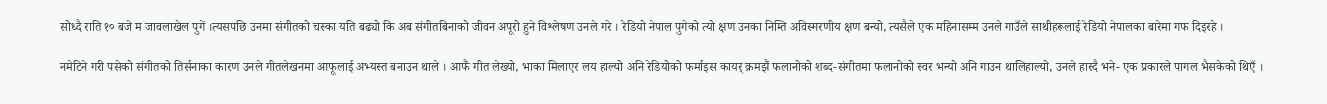सोध्दै राति १० बजे म जावलाखेल पुगें ।त्यसपछि उनमा संगीतको चस्का यति बढ्यो कि अब संगीतबिनाको जीवन अपूरो हुने विश्लेषण उनले गरे । रेडियो नेपाल पुगेको त्यो क्षण उनका निम्ति अविस्मरणीय क्षण बन्यो, त्यसैले एक महिनासम्म उनले गाउँले साथीहरूलाई रेडियो नेपालका बारेमा गफ दिइरहे ।

नमेटिने गरी पसेको संगीतको तिर्सनाका कारण उनले गीतलेखनमा आफूलाई अभ्यस्त बनाउन थाले । आफैं गीत लेख्यो, भाका मिलाएर लय हाल्यो अनि रेडियोको फर्माइस कायर् क्रमझैं फलानोको शब्द-संगीतमा फलानोको स्वर भन्यो अनि गाउन थालिहाल्यो, उनले हास्दै भने- एक प्रकारले पागल भैसकेको थिएँ ।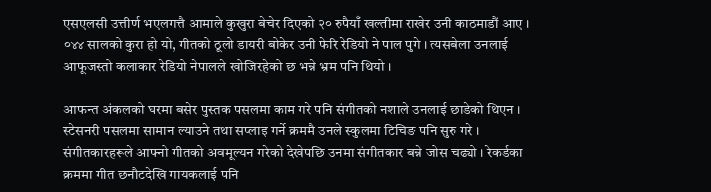एसएलसी उत्तीर्ण भएलगत्तै आमाले कुखुरा बेचेर दिएको २० रुपैयाँ खल्तीमा राखेर उनी काठमाडौं आए । ०४४ सालको कुरा हो यो, गीतको ठूलो डायरी बोकेर उनी फेरि रेडियो ने पाल पुगे । त्यसबेला उनलाई आफूजस्तो कलाकार रेडियो नेपालले खोजिरहेको छ भन्ने भ्रम पनि थियो ।

आफन्त अंकलको घरमा बसेर पुस्तक पसलमा काम गरे पनि संगीतको नशाले उनलाई छाडेको थिएन । स्टेसनरी पसलमा सामान ल्याउने तथा सप्लाइ गर्ने क्रममै उनले स्कुलमा टिचिङ पनि सुरु गरे । संगीतकारहरूले आफ्नो गीतको अवमूल्यन गरेको देखेपछि उनमा संगीतकार बन्ने जोस चढ्यो । रेकर्डका क्रममा गीत छनौटदेखि गायकलाई पनि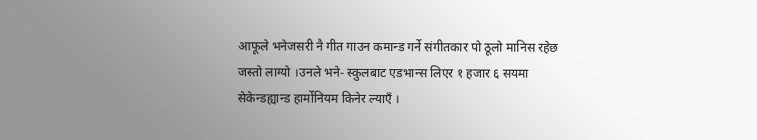आफूले भनेजसरी नै गीत गाउन कमान्ड गर्ने संगीतकार पो ठूलो मानिस रहेछ जस्तो लाग्यो ।उनले भने- स्कुलबाट एडभान्स लिएर १ हजार ६ सयमा सेकेन्डह्यान्ड हार्मोनियम किनेर ल्याएँ ।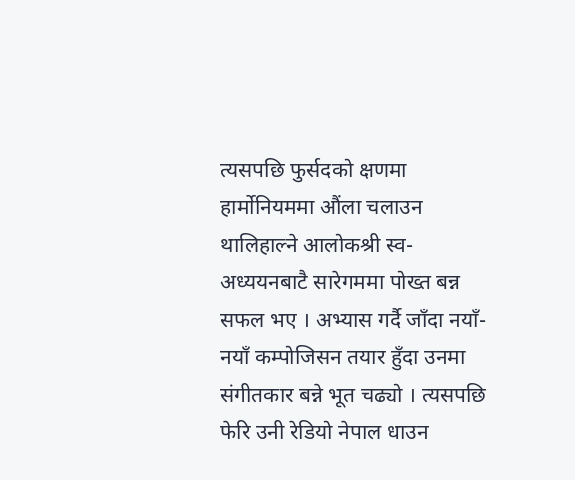त्यसपछि फुर्सदको क्षणमा हार्मोनियममा औंला चलाउन थालिहाल्ने आलोकश्री स्व-अध्ययनबाटै सारेगममा पोख्त बन्न सफल भए । अभ्यास गर्दै जाँदा नयाँ-नयाँ कम्पोजिसन तयार हुँदा उनमा संगीतकार बन्ने भूत चढ्यो । त्यसपछि फेरि उनी रेडियो नेपाल धाउन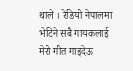थाले । रेडियो नेपालमा भेटिने सबै गायकलाई मेरो गीत गाइदेऊ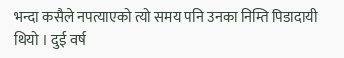भन्दा कसैले नपत्याएको त्यो समय पनि उनका निम्ति पिडादायी थियो । दुई वर्ष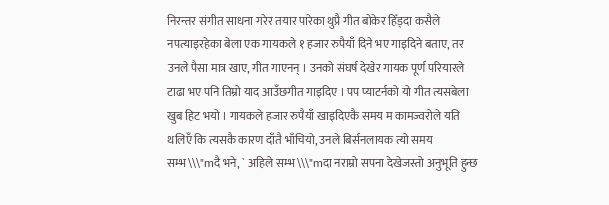निरन्तर संगीत साधना गरेर तयार पारेका थुप्रै गीत बोकेर हिँड्दा कसैले नपत्याइरहेका बेला एक गायकले १ हजार रुपैयाँ दिने भए गाइदिने बताए, तर उनले पैसा मात्र खाए, गीत गाएनन् । उनको संघर्ष देखेर गायक पूर्ण परियारले टाढा भए पनि तिम्रो याद आउँछगीत गाइदिए । पप प्याटर्नको यो गीत त्यसबेला खुब हिट भयो । गायकले हजार रुपैयाँ खाइदिएकै समय म कामज्वरोले यति थलिएँ कि त्यसकै कारण दाँतै भाँचियो, उनले बिर्सनलायक त्यो समय सम्भ\\\"mदै भने, ` अहिले सम्भ\\\"mदा नराम्रो सपना देखेजस्तो अनुभूति हुन्छ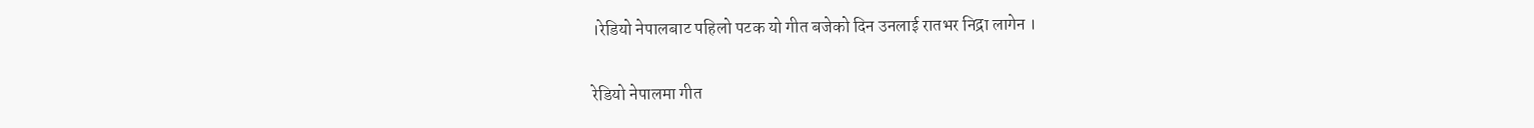।रेडियो नेपालबाट पहिलो पटक यो गीत बजेको दिन उनलाई रातभर निद्रा लागेन ।

रेडियो नेपालमा गीत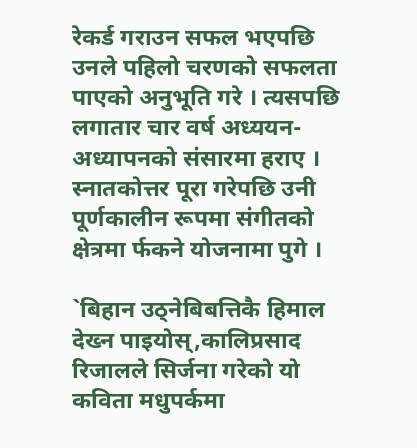रेकर्ड गराउन सफल भएपछि उनले पहिलो चरणको सफलता पाएको अनुभूति गरे । त्यसपछि लगातार चार वर्ष अध्ययन-अध्यापनको संसारमा हराए । स्नातकोत्तर पूरा गरेपछि उनी पूर्णकालीन रूपमा संगीतको क्षेत्रमा र्फकने योजनामा पुगे ।

`बिहान उठ्नेबिबत्तिकै हिमाल देख्न पाइयोस्,कालिप्रसाद रिजालले सिर्जना गरेको यो कविता मधुपर्कमा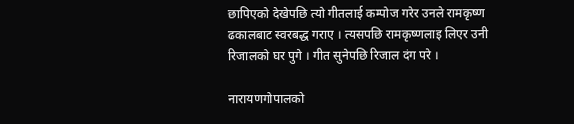छापिएको देखेपछि त्यो गीतलाई कम्पोज गरेर उनले रामकृष्ण ढकालबाट स्वरबद्ध गराए । त्यसपछि रामकृष्णलाइ लिएर उनी रिजालको घर पुगे । गीत सुनेपछि रिजाल दंग परे ।

नारायणगोपालको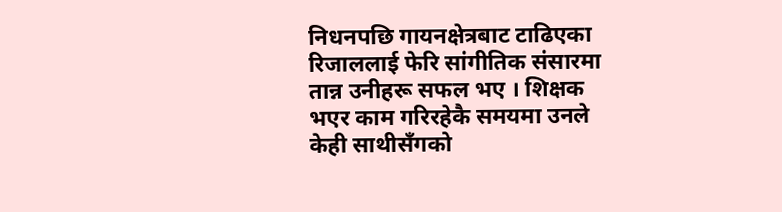निधनपछि गायनक्षेत्रबाट टाढिएका रिजाललाई फेरि सांगीतिक संसारमा तान्न उनीहरू सफल भए । शिक्षक भएर काम गरिरहेकै समयमा उनले केही साथीसँगको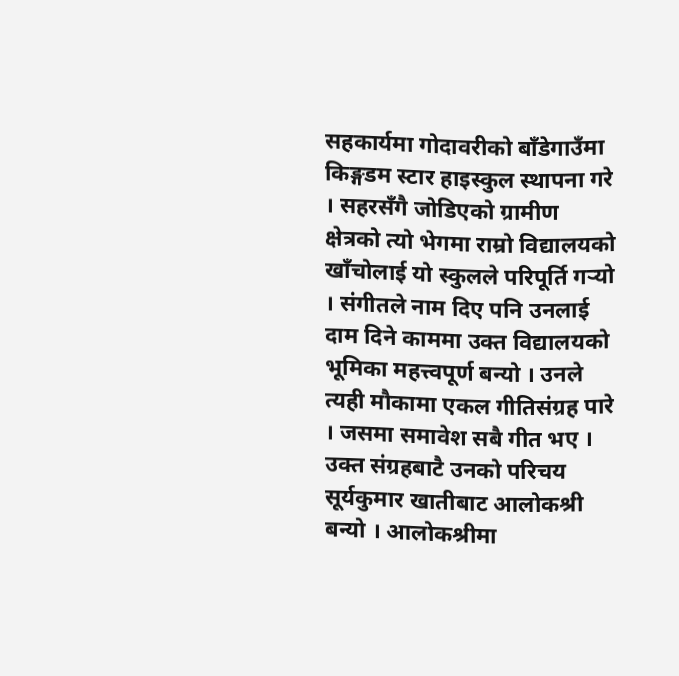सहकार्यमा गोदावरीको बाँडेगाउँमा किङ्गडम स्टार हाइस्कुल स्थापना गरे । सहरसँगै जोडिएको ग्रामीण क्षेत्रको त्यो भेगमा राम्रो विद्यालयको खाँचोलाई यो स्कुलले परिपूर्ति गर्‍यो । संगीतले नाम दिए पनि उनलाई दाम दिने काममा उक्त विद्यालयको भूमिका महत्त्वपूर्ण बन्यो । उनले त्यही मौकामा एकल गीतिसंग्रह पारे । जसमा समावेश सबै गीत भए । उक्त संग्रहबाटै उनको परिचय सूर्यकुमार खातीबाट आलोकश्री बन्यो । आलोकश्रीमा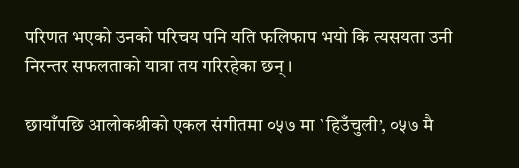परिणत भएको उनको परिचय पनि यति फलिफाप भयो कि त्यसयता उनी निरन्तर सफलताको यात्रा तय गरिरहेका छन् ।

छायाँपछि आलोकश्रीको एकल संगीतमा ०५७ मा `हिउँचुली’, ०५७ मै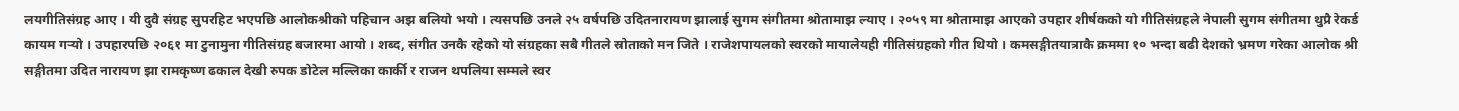लयगीतिसंग्रह आए । यी दुवै संग्रह सुपरहिट भएपछि आलोकश्रीको पहिचान अझ बलियो भयो । त्यसपछि उनले २५ वर्षपछि उदितनारायण झालाई सुगम संगीतमा श्रोतामाझ ल्याए । २०५९ मा श्रोतामाझ आएको उपहार शीर्षकको यो गीतिसंग्रहले नेपाली सुगम संगीतमा थुप्रै रेकर्ड कायम गर्‍यो । उपहारपछि २०६१ मा टुनामुना गीतिसंग्रह बजारमा आयो । शब्द, संगीत उनकै रहेको यो संग्रहका सबै गीतले स्रोताको मन जिते । राजेशपायलको स्वरको मायालेयही गीतिसंग्रहको गीत थियो । कमसङ्गीतयात्राकै क्रममा १० भन्दा बढी देशको भ्रमण गरेका आलोक श्री सङ्गीतमा उदित नारायण झा रामकृष्ण ढकाल देखी रुपक डोटेल मल्लिका कार्की र राजन थपलिया सम्मले स्वर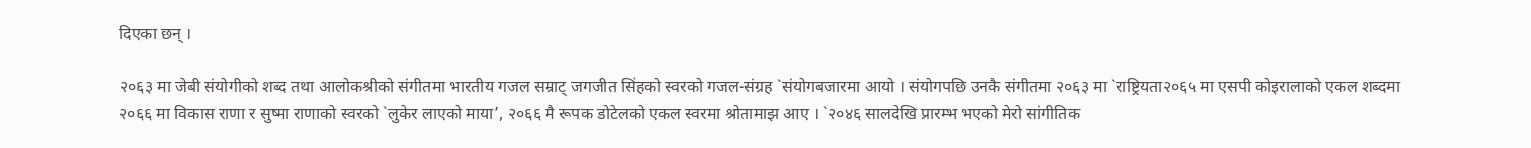दिएका छन् ।

२०६३ मा जेबी संयोगीको शब्द तथा आलोकश्रीको संगीतमा भारतीय गजल सम्राट् जगजीत सिंहको स्वरको गजल-संग्रह `संयोगबजारमा आयो । संयोगपछि उनकै संगीतमा २०६३ मा `राष्ट्रियता२०६५ मा एसपी कोइरालाको एकल शब्दमा २०६६ मा विकास राणा र सुष्मा राणाको स्वरको `लुकेर लाएको माया’, २०६६ मै रूपक डोटेलको एकल स्वरमा श्रोतामाझ आए । `२०४६ सालदेखि प्रारम्भ भएको मेरो सांगीतिक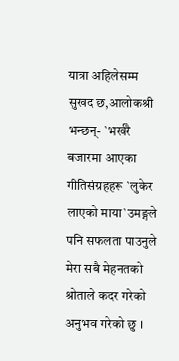यात्रा अहिलेसम्म सुखद छ,आलोकश्री भन्छन्- `भर्खरै बजारमा आएका गीतिसंग्रहहरू `लुकेर लाएको माया`उमङ्गले पनि सफलता पाउनुले मेरा सबै मेहनतको श्रोताले कदर गरेको अनुभव गरेको छु ।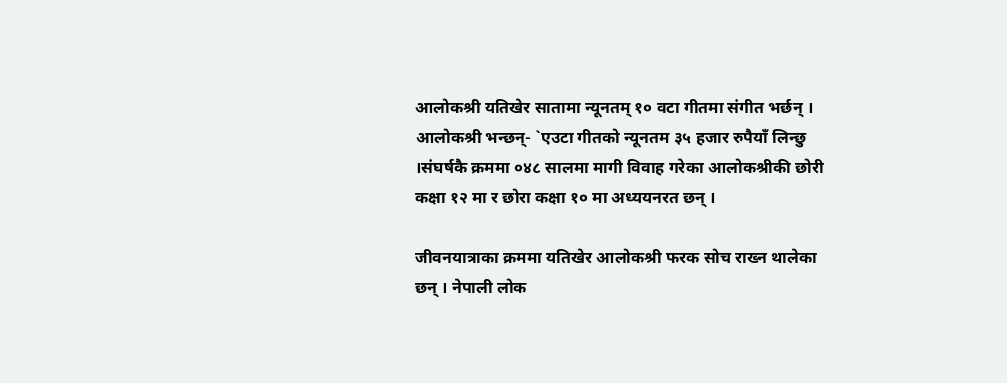आलोकश्री यतिखेर सातामा न्यूनतम् १० वटा गीतमा संगीत भर्छन् । आलोकश्री भन्छन्- `एउटा गीतको न्यूनतम ३५ हजार रुपैयाँ लिन्छु ।संघर्षकै क्रममा ०४८ सालमा मागी विवाह गरेका आलोकश्रीकी छोरी कक्षा १२ मा र छोरा कक्षा १० मा अध्ययनरत छन् ।

जीवनयात्राका क्रममा यतिखेर आलोकश्री फरक सोच राख्न थालेका छन् । नेपाली लोक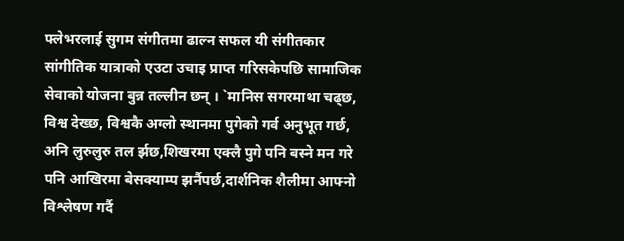फ्लेभरलाई सुगम संगीतमा ढाल्न सफल यी संगीतकार सांगीतिक यात्राको एउटा उचाइ प्राप्त गरिसकेपछि सामाजिक सेवाको योजना बुन्न तल्लीन छन् । `मानिस सगरमाथा चढ्छ, विश्व देख्छ, विश्वकै अग्लो स्थानमा पुगेको गर्व अनुभूत गर्छ, अनि लुरुलुरु तल र्झछ,शिखरमा एक्लै पुगे पनि बस्ने मन गरे पनि आखिरमा बेसक्याम्प झर्नैपर्छ,दार्शनिक शैलीमा आफ्नो विश्लेषण गर्दै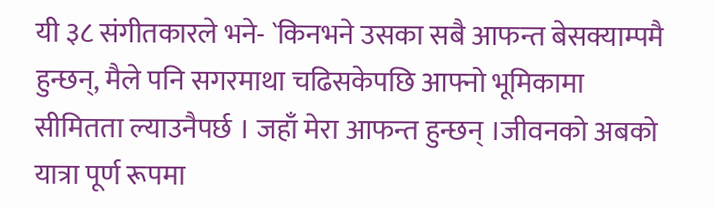यी ३८ संगीतकारले भने- `किनभने उसका सबै आफन्त बेसक्याम्पमै हुन्छन्, मैले पनि सगरमाथा चढिसकेपछि आफ्नो भूमिकामा सीमितता ल्याउनैपर्छ । जहाँ मेरा आफन्त हुन्छन् ।जीवनको अबको यात्रा पूर्ण रूपमा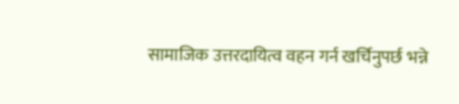सामाजिक उत्तरदायित्व वहन गर्न खर्चिनुपर्छ भन्ने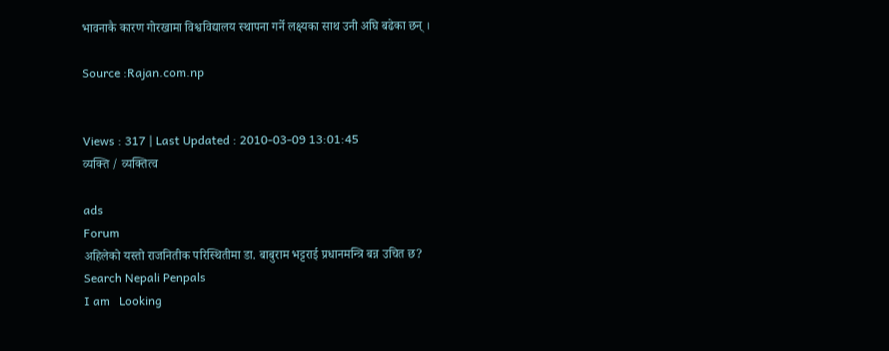भावनाकै कारण गोरखामा विश्वविद्यालय स्थापना गर्ने लक्ष्यका साथ उनी अघि बढेका छन् ।

Source :Rajan.com.np


Views : 317 | Last Updated : 2010-03-09 13:01:45
व्यक्ति / व्यक्तित्व

ads
Forum
अहिलेको यस्तो राजनितीक परिस्थितीमा डा. बाबुराम भट्टराई प्रधानमन्त्रि बन्न उचित छ?
Search Nepali Penpals
I am   Looking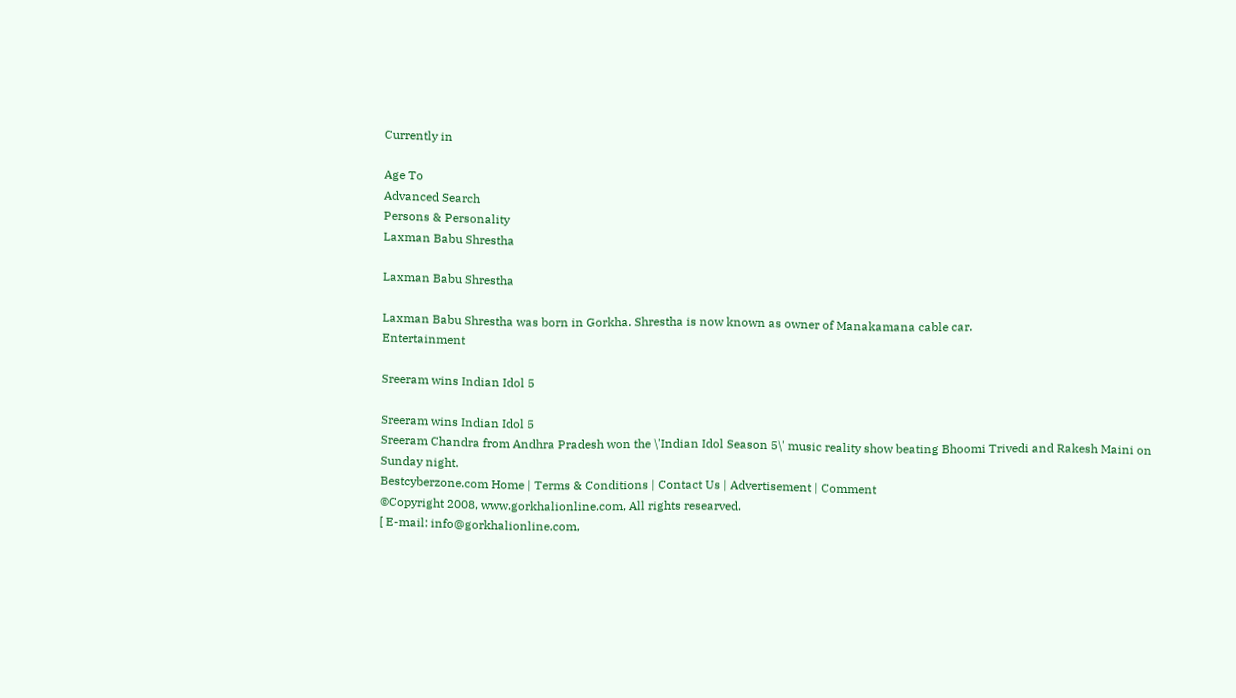Currently in

Age To
Advanced Search
Persons & Personality
Laxman Babu Shrestha

Laxman Babu Shrestha

Laxman Babu Shrestha was born in Gorkha. Shrestha is now known as owner of Manakamana cable car.
Entertainment

Sreeram wins Indian Idol 5

Sreeram wins Indian Idol 5
Sreeram Chandra from Andhra Pradesh won the \'Indian Idol Season 5\' music reality show beating Bhoomi Trivedi and Rakesh Maini on Sunday night.
Bestcyberzone.com Home | Terms & Conditions | Contact Us | Advertisement | Comment
©Copyright 2008, www.gorkhalionline.com, All rights researved.
[ E-mail: info@gorkhalionline.com,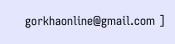gorkhaonline@gmail.com ]